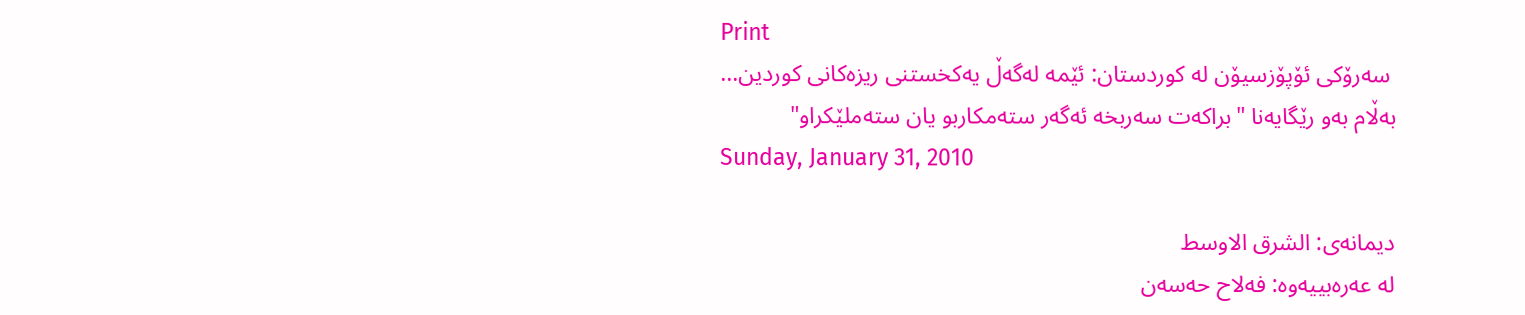Print
 سه‌رۆكی‌ ئۆپۆزسیۆن له‌ كوردستان: ئێمه‌ له‌گه‌ڵ یه‌كخستنی‌ ریزه‌كانی‌ كوردین... به‌ڵام به‌و رێگایه‌نا "براكه‌ت سه‌ربخه‌ ئه‌گه‌ر سته‌مكاربو یان سته‌ملێكراو"
Sunday, January 31, 2010

دیمانه‌ی‌: الشرق الاوسط
له‌ عه‌ره‌بییه‌وه‌: فه‌لاح حه‌سه‌ن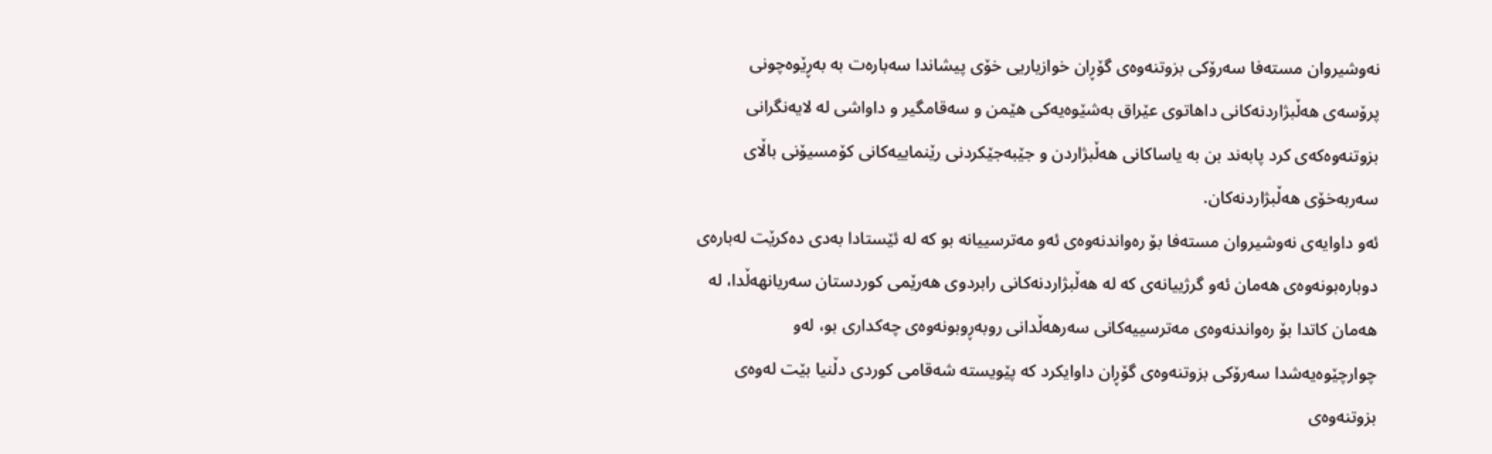نه‌وشیروان مسته‌فا سه‌رۆكی‌ بزوتنه‌وه‌ی‌ گۆڕان خوازیاریی‌ خۆی‌ پیشاندا سه‌باره‌ت به‌ به‌ڕێوه‌چونی‌ پرۆسه‌ی‌ هه‌ڵبژاردنه‌كانی‌ داهاتوی‌ عێراق به‌شێوه‌یه‌كی‌ هێمن و سه‌قامگیر و داواشی‌ له‌ لایه‌نگرانی‌ بزوتنه‌وه‌كه‌ی‌ كرد پابه‌ند بن به‌ یاساكانی‌ هه‌ڵبژاردن و جێبه‌جێكردنی‌ رێنماییه‌كانی‌ كۆمسیۆنی‌ باڵای‌ سه‌ربه‌خۆی‌ هه‌ڵبژاردنه‌كان.
ئه‌و داوایه‌ی‌ نه‌وشیروان مسته‌فا بۆ ره‌واندنه‌وه‌ی‌ ئه‌و مه‌ترسییانه‌ بو كه‌ له‌ ئێستادا به‌دی‌ ده‌كرێت له‌باره‌ی‌ دوباره‌بونه‌وه‌ی‌ هه‌مان ئه‌و گرژییانه‌ی‌ كه‌ له‌ هه‌ڵبژاردنه‌كانی‌ رابردوی‌ هه‌رێمی‌ كوردستان سه‌ریانهه‌ڵدا، له‌ هه‌مان كاتدا بۆ ره‌واندنه‌وه‌ی‌ مه‌ترسییه‌كانی‌ سه‌رهه‌ڵدانی‌ روبه‌ڕوبونه‌وه‌ی‌ چه‌كداری‌ بو، له‌و چوارچێوه‌یه‌شدا سه‌رۆكی‌ بزوتنه‌وه‌ی‌ گۆڕان داوایكرد كه‌ پێویسته‌ شه‌قامی‌ كوردی‌ دڵنیا بێت له‌وه‌ی‌ بزوتنه‌وه‌ی‌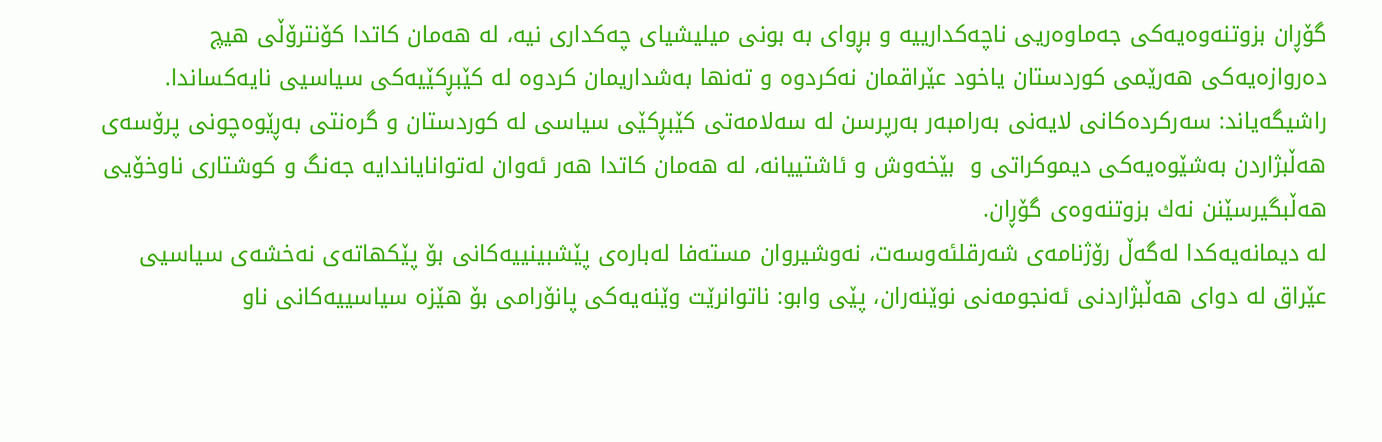گۆڕان بزوتنه‌وه‌یه‌كی‌ جه‌ماوه‌ریی‌ ناچه‌كدارییه‌ و بڕوای‌ به‌ بونی‌ میلیشیای‌ چه‌كداری‌ نیه‌، له‌ هه‌مان كاتدا كۆنترۆڵی‌ هیچ ده‌روازه‌یه‌كی‌ هه‌رێمی‌ كوردستان یاخود عێراقمان نه‌كردوه‌ و ته‌نها به‌شداریمان كردوه‌ له‌ كێبڕكێیه‌كی‌ سیاسیی‌ نایه‌كساندا.
راشیگه‌یاند: سه‌ركرده‌كانی‌ لایه‌نی‌ به‌رامبه‌ر به‌رپرسن له‌ سه‌لامه‌تی‌ كێبڕكێی‌ سیاسی‌ له‌ كوردستان و گره‌نتی‌ به‌ڕێوه‌چونی‌ پرۆسه‌ی‌ هه‌ڵبژاردن به‌شێوه‌یه‌كی‌ دیموكراتی‌ و  بێخه‌وش و ئاشتییانه‌، له‌ هه‌مان كاتدا هه‌ر ئه‌وان له‌توانایاندایه‌ جه‌نگ و كوشتاری‌ ناوخۆیی‌ هه‌ڵبگیرسێنن نه‌ك بزوتنه‌وه‌ی‌ گۆڕان.
له‌ دیمانه‌یه‌کدا له‌گه‌ڵ رۆژنامه‌ی‌ شه‌رقلئه‌وسه‌ت، نه‌وشیروان مسته‌فا له‌باره‌ی‌ پێشبینییه‌كانی‌ بۆ پێكهاته‌ی‌ نه‌خشه‌ی‌ سیاسیی‌ عێراق له‌ دوای‌ هه‌ڵبژاردنی‌ ئه‌نجومه‌نی‌ نوێنه‌ران، پێی‌ وابو: ناتوانرێت وێنه‌یه‌كی‌ پانۆرامی‌ بۆ هێزه‌ سیاسییه‌كانی‌ ناو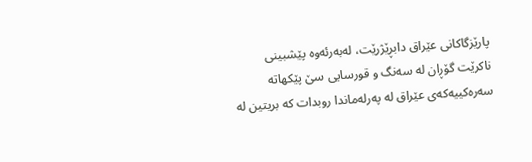پارێزگاكانی‌ عێراق دابڕێژرێت، له‌به‌رئه‌وه‌ پێشبینی‌ ناكرێت گۆڕان له‌ سه‌نگ و قورسایی‌ سێ پێكهاته‌ سه‌ره‌كییه‌كه‌ی‌ عێراق له‌ په‌رله‌ماندا روبدات كه‌ بریتین له‌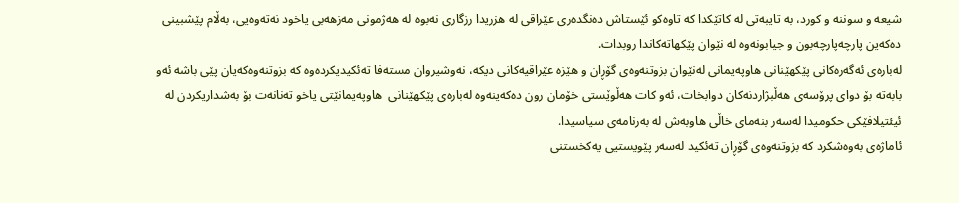شیعه‌ و سوننه‌ و كورد، به‌ تایبه‌تی‌ له‌ كاتێكدا كه‌ تاوه‌كو ئێستاش ده‌نگده‌ری‌ عێراقی‌ له‌ هزریدا رزگاری‌ نه‌بوه‌ له‌ هه‌ژمونی‌ مه‌زهه‌بی‌ یاخود نه‌ته‌وه‌یی‌، به‌ڵام پێشبینی‌ ده‌كه‌ین پارچه‌پارچه‌بون و جیابونه‌وه‌ له‌ نێوان پێكهاته‌كاندا روبدات.
له‌باره‌ی‌ ئه‌گه‌ره‌كانی‌ پێكهێنانی‌ هاوپه‌یمانی‌ له‌نێوان بزوتنه‌وه‌ی‌ گۆڕان و هێزه‌ عێراقیه‌كانی‌ دیكه‌، نه‌وشیروان مسته‌فا ته‌ئكیدیكرده‌وه‌ كه‌ بزوتنه‌وه‌كه‌یان پێی‌ باشه‌ ئه‌و بابه‌ته‌ بۆ دوای‌ پرۆسه‌ی‌ هه‌ڵبژاردنه‌كان دوابخات، ئه‌و كات هه‌ڵوێستی‌ خۆمان رون ده‌كه‌ینه‌وه‌ له‌باره‌ی‌ پێكهێنانی‌  هاوپه‌یمانێتی‌ یاخو ته‌نانه‌ت بۆ به‌شداریكردن له‌ ئیئتیلافێكی‌ حكومیدا له‌سه‌ر بنه‌مای‌ خاڵی‌ هاوبه‌ش له‌ به‌رنامه‌ی‌ سیاسیدا.
ئاماژه‌ی‌ به‌وه‌شكرد كه‌ بزوتنه‌وه‌ی‌ گۆڕان ته‌ئكید له‌سه‌ر پێویستیی‌ یه‌كخستنی‌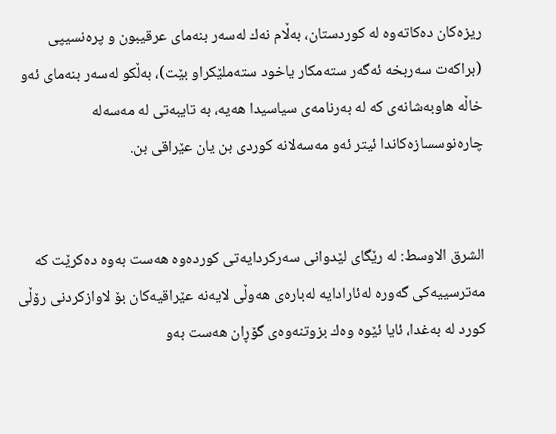ریزه‌كان ده‌كاته‌وه‌ له‌ كوردستان، به‌ڵام نه‌ك له‌سه‌ر بنه‌مای‌ عرقیبون و پره‌نسیپی‌ (براكه‌ت سه‌ربخه‌ ئه‌گه‌ر سته‌مكار یاخود سته‌ملێكراو بێت)، به‌ڵكو له‌سه‌ر بنه‌مای‌ ئه‌و خاڵه‌ هاوبه‌شانه‌ی‌ كه‌ له‌ به‌رنامه‌ی‌ سیاسیدا هه‌یه‌، به‌ تایبه‌تی‌ له‌ مه‌سه‌له‌ چاره‌نوسسازه‌كاندا ئیتر ئه‌و مه‌سه‌لانه‌ كوردی‌ بن یان عێراقی‌ بن.


الشرق الاوسط: له‌ رێگای‌ لێدوانی‌ سه‌ركردایه‌تی‌ كورده‌وه‌ هه‌ست به‌وه‌ ده‌كرێت كه‌ مه‌ترسییه‌كی‌ گه‌وره‌ له‌ئارادایه‌ له‌باره‌ی‌ هه‌وڵی‌ لایه‌نه‌ عێراقیه‌كان بۆ لاوازكردنی‌ رۆڵی‌ كورد له‌ به‌غدا، ئایا ئێوه‌ وه‌ك بزوتنه‌وه‌ی‌ گۆڕان هه‌ست به‌و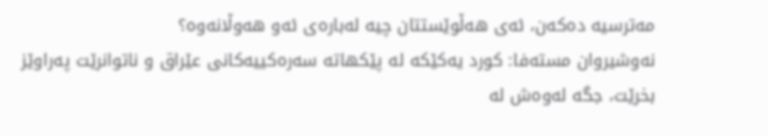مه‌ترسیه‌ ده‌كه‌ن، ئه‌ی‌ هه‌ڵوێستتان چیه‌ له‌باره‌ی‌ ئه‌و هه‌وڵانه‌وه‌؟
نه‌وشیروان مسته‌فا: كورد یه‌كێكه‌ له‌ پێكهاته‌ سه‌ره‌كییه‌كانی‌ عێراق و ناتوانرێت په‌راوێز بخرێت، جگه‌ له‌وه‌ش له‌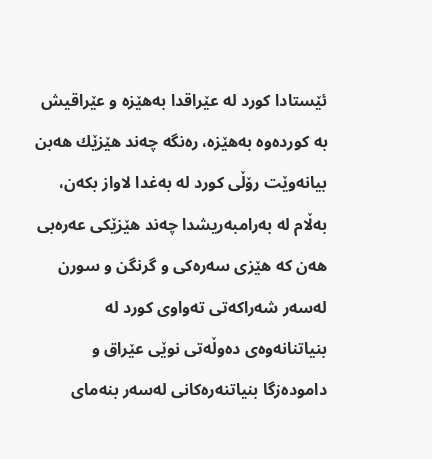ئێستادا كورد له‌ عێراقدا به‌هێزه‌ و عێراقیش به‌ كورده‌وه‌ به‌هێزه‌، ره‌نگه‌ چه‌ند هێزێك هه‌بن بیانه‌وێت رۆڵی‌ كورد له‌ به‌غدا لاواز بكه‌ن، به‌ڵام له‌ به‌رامبه‌ریشدا چه‌ند هێزێكی‌ عه‌ره‌بی‌ هه‌ن كه‌ هێزی‌ سه‌ره‌كی و گرنگن و سورن له‌سه‌ر شه‌راكه‌تی‌ ته‌واوی‌ كورد له‌ بنیاتنانه‌وه‌ی‌ ده‌وڵه‌تی‌ نوێی‌ عێراق و داموده‌زگا بنیاتنه‌ره‌كانی‌ له‌سه‌ر بنه‌مای‌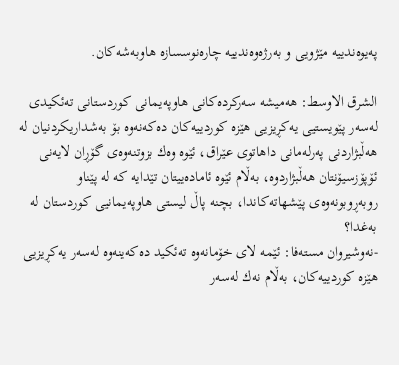په‌یوه‌ندییه‌ مێژویی‌ و به‌رژه‌وه‌ندییه‌ چاره‌نوسسازه‌ هاوبه‌شه‌كان.

الشرق الاوسط: هه‌میشه‌ سه‌ركرده‌كانی‌ هاوپه‌یمانی كوردستانی‌ ته‌ئكیدی له‌سه‌ر پێویستیی یه‌كڕیزیی‌ هێزه‌ كوردییه‌كان ده‌كه‌نه‌وه‌ بۆ به‌شداریكردنیان له‌ هه‌ڵبژاردنی‌ په‌رله‌مانی‌ داهاتوی‌ عێراق، ئێوه‌ وه‌ك بزوتنه‌وه‌ی‌ گۆڕان لایه‌نی‌ ئۆپۆزسیۆنتان هه‌ڵبژاردوه‌، به‌ڵام ئێوه‌ ئاماده‌ییتان تێدایه‌ كه‌ له‌ پێناو روبه‌ڕوبونه‌وه‌ی‌ پێشهاته‌كاندا، بچنه‌ پاڵ لیستی‌ هاوپه‌یمانیی‌ كوردستان له‌ به‌غدا؟
-نه‌وشیروان مسته‌فا: ئێمه‌ لای‌ خۆمانه‌وه‌ ته‌ئكید ده‌كه‌ینه‌وه‌ له‌سه‌ر یه‌كڕیزیی‌ هێزه‌ كوردییه‌كان، به‌ڵام نه‌ك له‌سه‌ر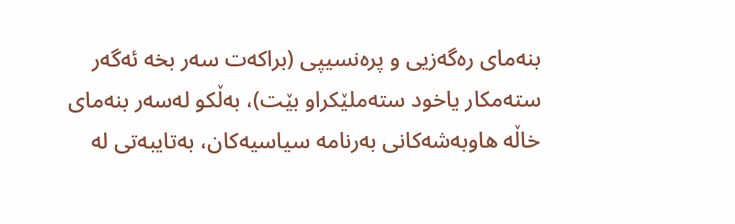بنه‌مای‌ ره‌گه‌زیی و پره‌نسیپی‌ (براكه‌ت سه‌ر بخه‌ ئه‌گه‌ر سته‌مكار یاخود سته‌ملێكراو بێت)، به‌ڵكو له‌سه‌ر بنه‌مای‌ خاڵه‌ هاوبه‌شه‌كانی به‌رنامه‌ سیاسیه‌كان، به‌تایبه‌تی‌ له‌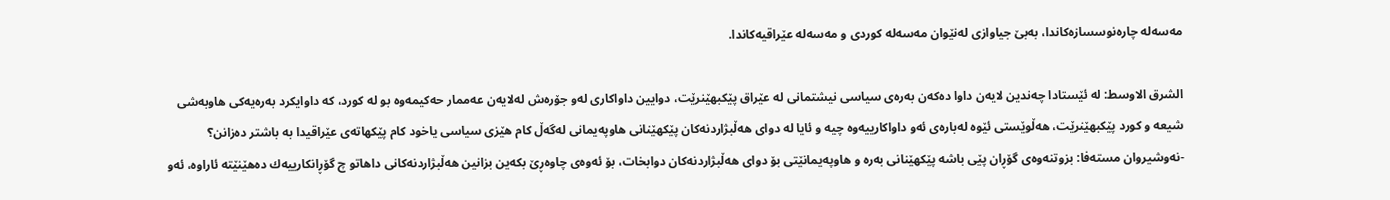مه‌سه‌له‌ چاره‌نوسسازه‌كاندا، به‌بێ جیاوازی له‌نێوان مه‌سه‌له‌ كوردی و مه‌سه‌له‌ عێراقیه‌كاندا.

الشرق الاوسط: له‌ ئێستادا چه‌ندین لایه‌ن داوا ده‌كه‌ن به‌ره‌ی‌ سیاسی‌ نیشتمانی‌ له‌ عێراق پێكبهێنرێت، دوایین داواكاری له‌و جۆره‌ش له‌لایه‌ن عه‌ممار حه‌كیمه‌وه‌ بو له‌ كورد، كه‌ داوایكرد به‌ره‌یه‌كی‌ هاوبه‌شی‌ شیعه‌ و كورد پێكبهێنرێت، هه‌ڵوێستی‌ ئێوه‌ له‌باره‌ی‌ ئه‌و داواكارییه‌وه‌ چیه‌ و ئایا له‌ دوای‌ هه‌ڵبژاردنه‌كان پێكهێنانی‌ هاوپه‌یمانی‌ له‌گه‌ڵ كام هێزی‌ سیاسی‌ یاخود كام پێكهاته‌ی عێراقیدا به‌ باشتر ده‌زانن؟
-نه‌وشیروان مسته‌فا: بزوتنه‌وه‌ی‌ گۆڕان پێی‌ باشه‌ پێكهێنانی‌ به‌ره‌ و هاوپه‌یمانێتی‌ بۆ دوای‌ هه‌ڵبژاردنه‌كان دوابخات، بۆ ئه‌وه‌ی‌ چاوه‌ڕێ‌ بكه‌ین بزانین هه‌ڵبژاردنه‌كانی‌ داهاتو چ گۆڕانكارییه‌ك ده‌هێنێته‌ ئاراوه‌، ئه‌و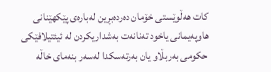كات هه‌ڵوێستی‌ خۆمان ده‌رده‌بڕین له‌باره‌ی‌ پێكهێنانی‌ هاوپه‌یمانی‌ یاخود ته‌نانه‌ت به‌شداریكردن له‌ ئیئتیلافێكی‌ حكومی به‌ربڵاو یان به‌رته‌سكدا له‌سه‌ر بنه‌مای‌ خاڵه‌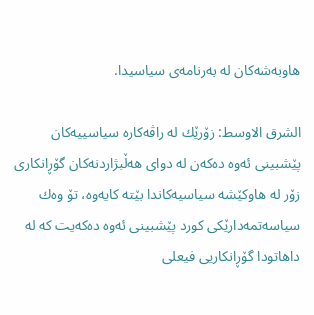هاوبه‌شه‌كان له‌ به‌رنامه‌ی‌ سیاسیدا.

الشرق الاوسط: زۆرێك له‌ راڤه‌كاره‌ سیاسییه‌كان پێشبینی‌ ئه‌وه‌ ده‌كه‌ن له‌ دوای‌ هه‌ڵبژاردنه‌كان گۆڕانكاری‌ زۆر له‌ هاوكێشه‌ سیاسیه‌كاندا بێته‌ كایه‌وه‌، تۆ وه‌ك سیاسه‌تمه‌دارێكی‌ كورد پێشبینی‌ ئه‌وه‌ ده‌كه‌یت كه‌ له‌ داهاتودا گۆڕانكاریی‌ فیعلی‌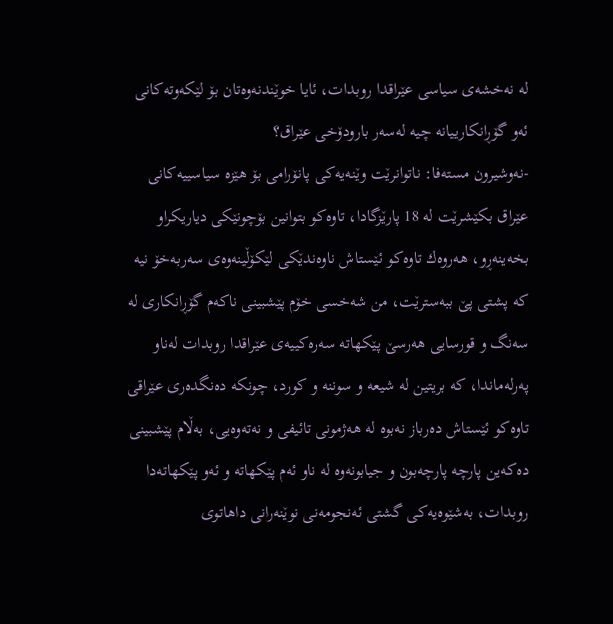له‌ نه‌خشه‌ی‌ سیاسی‌ عێراقدا روبدات، ئایا خوێندنه‌وه‌تان بۆ لێكه‌وته‌كانی‌ ئه‌و گۆڕانكارییانه‌ چیه‌ له‌سه‌ر بارودۆخی‌ عێراق؟
-نه‌وشیرون مسته‌فا: ناتوانرێت وێنه‌یه‌كی‌ پانۆرامی‌ بۆ هێزه‌ سیاسییه‌كانی‌ عێراق بكێشرێت له‌ 18 پارێزگادا، تاوه‌كو بتوانین بۆچونێكی‌ دیاریكراو بخه‌ینه‌ڕو، هه‌روه‌ك تاوه‌كو ئێستاش ناوه‌ندێكی‌ لێكۆڵینه‌وه‌ی‌ سه‌ربه‌خۆ نیه‌ كه‌ پشتی‌ پێ ببه‌سترێت، من شه‌خسی‌ خۆم پێشبینی‌ ناكه‌م گۆڕانكاری‌ له‌ سه‌نگ و قورسایی‌ هه‌رسێ پێكهاته‌ سه‌ره‌كییه‌ی‌ عێراقدا روبدات له‌ناو په‌رله‌ماندا، كه‌ بریتین له‌ شیعه‌ و سوننه‌ و كورد، چونكه‌ ده‌نگده‌ری‌ عێراقی‌ تاوه‌كو ئێستاش ده‌رباز نه‌بوه‌ له‌ هه‌ژمونی‌ تائیفی‌ و نه‌ته‌وه‌یی‌، به‌ڵام پێشبینی‌ ده‌كه‌ین پارچه‌ پارچه‌بون و جیابونه‌وه‌ له‌ ناو ئه‌م پێكهاته‌ و ئه‌و پێكهاته‌دا روبدات، به‌شێوه‌یه‌كی‌ گشتی‌ ئه‌نجومه‌نی‌ نوێنه‌رانی‌ داهاتوی‌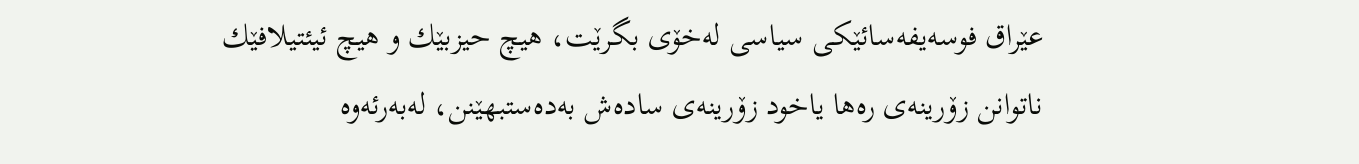عێراق فوسه‌یفه‌سائێكی سیاسی له‌خۆی بگرێت، هیچ حیزبێك و هیچ ئیئتیلافێك ناتوانن زۆرینه‌ی‌ ره‌ها یاخود زۆرینه‌ی‌ ساده‌ش به‌ده‌ستبهێنن، له‌به‌رئه‌وه‌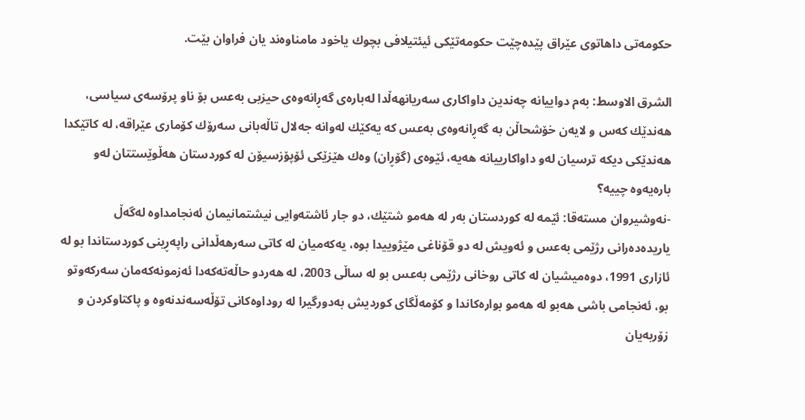حكومه‌تی‌ داهاتوی‌ عێراق پێده‌چێت حكومه‌تێكی‌ ئیئتیلافی‌ بچوك یاخود مامناوه‌ند یان فراوان بێت.

الشرق الاوسط: به‌م دواییانه‌ چه‌ندین داواكاری‌ سه‌ریانهه‌ڵدا له‌باره‌ی‌ گه‌ڕانه‌وه‌ی‌ حیزبی‌ به‌عس بۆ ناو پرۆسه‌ی‌ سیاسی‌، هه‌ندێك كه‌س و لایه‌ن خۆشحاڵن به‌ گه‌ڕانه‌وه‌ی‌ به‌عس كه‌ یه‌كێك له‌وانه‌ جه‌لال تاڵه‌بانی‌ سه‌رۆك كۆماری‌ عێراقه‌، له‌ كاتێكدا هه‌ندێكی‌ دیكه‌ ترسیان له‌و داواكارییانه‌ هه‌یه‌، ئێوه‌ی (گۆڕان) وه‌ك هێزێكی ئۆپۆزسیۆن له‌ كوردستان هه‌ڵوێستتان له‌و باره‌یه‌وه‌ چییه‌؟
-نه‌وشیروان مسته‌قا: ئێمه‌ له‌ كوردستان به‌ر له‌ هه‌مو شتێك، دو جار ئاشته‌وایی‌ نیشتمانیمان ئه‌نجامداوه‌ له‌گه‌ڵ یاریده‌ده‌رانی‌ رژێمی‌ به‌عس و ئه‌ویش له‌ دو قۆناغی‌ مێژوییدا بوه‌، یه‌كه‌میان له‌ كاتی‌ سه‌رهه‌ڵدانی‌ راپه‌ڕینی‌ كوردستاندا بو له‌ ئازاری‌ 1991، دوه‌میشیان له‌ كاتی‌ روخانی‌ رژێمی‌ به‌عس بو له‌ ساڵی‌ 2003، له‌ هه‌ردو حاڵه‌ته‌كه‌دا ئه‌زمونه‌كه‌مان سه‌ركه‌وتو بو، ئه‌نجامی‌ باشی‌ هه‌بو له‌ هه‌مو بواره‌كاندا و كۆمه‌ڵگای‌ كوردیش به‌دورگیرا له‌ روداوه‌كانی‌ تۆڵه‌سه‌ندنه‌وه‌ و پاكتاوكردن و زۆربه‌یان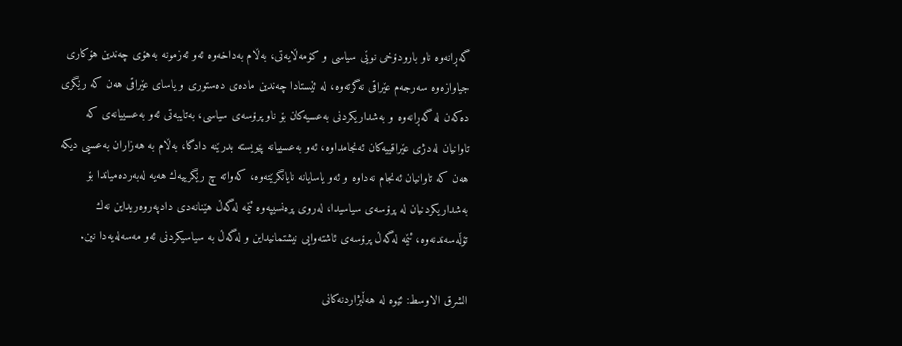گه‌ڕانه‌وه‌ ناو بارودۆخی‌ نوێی‌ سیاسی‌ و كۆمه‌ڵایه‌تی‌، به‌ڵام به‌داخه‌وه‌ ئه‌و ئه‌زمونه‌ به‌هۆی‌ چه‌ندین هۆكاری‌ جیاوازه‌وه‌ سه‌رجه‌م عێراقی‌ نه‌گرته‌وه‌، له‌ ئێستادا چه‌ندین ماده‌ی‌ ده‌ستوری‌ و یاسای‌ عێراقی‌ هه‌ن كه‌ رێگری‌ ده‌كه‌ن له‌ گه‌ڕانه‌وه‌ و به‌شداریكردنی‌ به‌عسیه‌كان بۆ ناو پرۆسه‌ی‌ سیاسی‌، به‌تایبه‌تی‌ ئه‌و به‌عسییانه‌ی‌ كه‌ تاوانیان له‌دژی‌ عێراقییه‌كان ئه‌نجامداوه‌، ئه‌و به‌عسییانه‌ پێویسته‌ بدرێنه‌ دادگا، به‌ڵام به‌ هه‌زاران به‌عسیی‌ دیكه‌ هه‌ن كه‌ تاوانیان ئه‌نجام نه‌داوه‌ و ئه‌و یاسایانه‌ نایانگرێته‌وه‌، كه‌واته‌ چ رێگرییه‌ك هه‌یه‌ له‌به‌رده‌میاندا بۆ به‌شداریكردنیان له‌ پرۆسه‌ی‌ سیاسیدا، له‌روی‌ پره‌نسیپه‌وه‌ ئێمه‌ له‌گه‌ڵ هێنانه‌دی‌ دادپه‌روه‌ریداین نه‌ك تۆڵه‌سه‌ندنه‌وه‌، ئێمه‌ له‌گه‌ڵ پرۆسه‌ی‌ ئاشته‌وایی‌ نیشتمانیداین و له‌گه‌ڵ به‌ سیاسیكردنی‌ ئه‌و مه‌سه‌له‌یه‌دا نین.

الشرق الاوسط: ئێوه‌ له‌ هه‌ڵبژاردنه‌كانی‌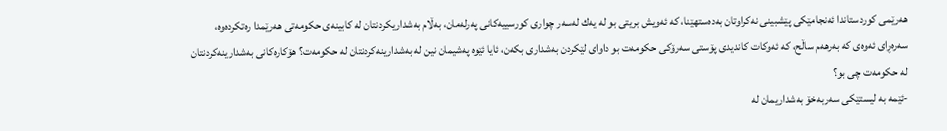هه‌رێمی‌ كوردستاندا ئه‌نجامێكی‌ پێشبینی نه‌كراوتان به‌ده‌ستهێنا، كه‌ ئه‌ویش بریتی‌ بو له‌ یه‌ك له‌سه‌ر چواری‌ كورسییه‌كانی‌ په‌رله‌مان، به‌ڵام به‌شداریكردنتان له‌ كابینه‌ی‌ حكومه‌تی هه‌رێمدا ره‌تكرده‌وه‌، سه‌ره‌ڕای‌ ئه‌وه‌ی‌ كه‌ به‌رهه‌م ساڵح، كه‌ ئه‌وكات كاندیدی‌ پۆستی‌ سه‌رۆكی‌ حكومه‌ت بو داوای‌ لێكردن به‌شداری‌ بكه‌ن، ئایا ئێوه‌ په‌شیمان نین له‌ به‌شدارینه‌كردنتان له‌ حكومه‌ت؟ هۆكاره‌كانی‌ به‌شدارینه‌كردنتان له‌ حكومه‌ت چی‌ بو؟
-ئێمه‌ به‌ لیستێكی‌ سه‌ربه‌خۆ به‌شداریمان له‌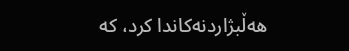هه‌ڵبژاردنه‌كاندا كرد، كه‌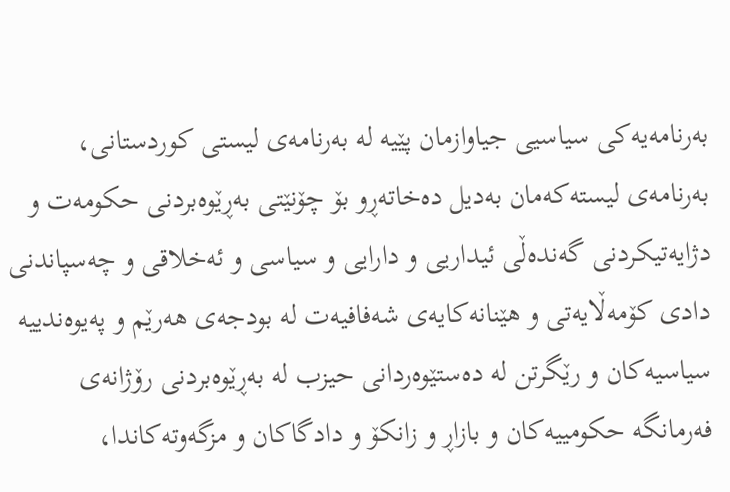به‌رنامه‌یه‌كی‌ سیاسیی‌ جیاوازمان پێیه‌ له‌ به‌رنامه‌ی‌ لیستی‌ كوردستانی‌، به‌رنامه‌ی‌ لیسته‌كه‌مان به‌دیل ده‌خاته‌ڕو بۆ چۆنێتی‌ به‌ڕێوه‌بردنی‌ حكومه‌ت و دژایه‌تیكردنی‌ گه‌نده‌ڵی‌ ئیداریی‌ و دارایی‌ و سیاسی‌ و ئه‌خلاقی‌ و چه‌سپاندنی دادی‌ كۆمه‌ڵایه‌تی‌ و هێنانه‌كایه‌ی‌ شه‌فافیه‌ت له‌ بودجه‌ی‌ هه‌رێم و په‌یوه‌ندییه‌ سیاسیه‌كان و رێگرتن له‌ ده‌ستێوه‌ردانی‌ حیزب له‌ به‌ڕێوه‌بردنی‌ رۆژانه‌ی‌ فه‌رمانگه‌ حكومییه‌كان و بازاڕ و زانكۆ و دادگاكان و مزگه‌وته‌كاندا،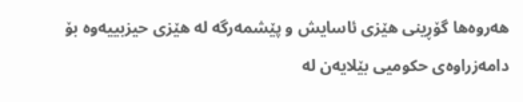هه‌روه‌ها گۆڕینی‌ هێزی‌ ئاسایش و پێشمه‌رگه‌ له‌ هێزی‌ حیزبییه‌وه‌ بۆ دامه‌زراوه‌ی‌ حكومیی‌ بێلایه‌ن له‌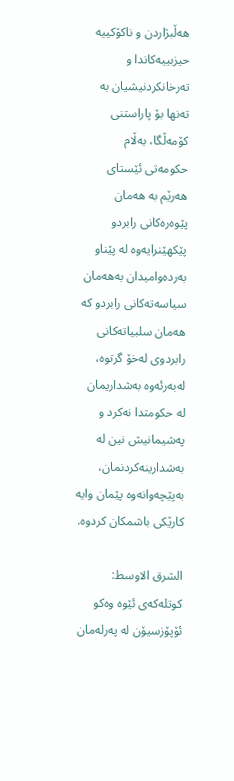هه‌ڵبژاردن و ناكۆكییه‌ حیزبییه‌كاندا و ته‌رخانكردنیشیان به‌ ته‌نها بۆ پاراستنی‌ كۆمه‌ڵگا، به‌ڵام حكومه‌تی‌ ئێستای‌ هه‌رێم به‌ هه‌مان پێوه‌ره‌كانی‌ رابردو  پێكهێنرایه‌وه‌ له‌ پێناو به‌رده‌وامیدان به‌هه‌مان سیاسه‌ته‌كانی‌ رابردو كه‌ هه‌مان سلبیاته‌كانی‌ رابردوی‌ له‌خۆ گرتوه‌، له‌به‌رئه‌وه‌ به‌شداریمان له‌ حكومتدا نه‌كرد و په‌شیمانیش نین له‌ به‌شدارینه‌كردنمان، به‌پێچه‌وانه‌وه‌ پێمان وایه‌ كارێكی‌ باشمكان كردوه‌.

الشرق الاوسط: كوتله‌كه‌ی‌ ئێوه‌ وه‌كو ئۆپۆزسیۆن له‌ په‌رله‌مان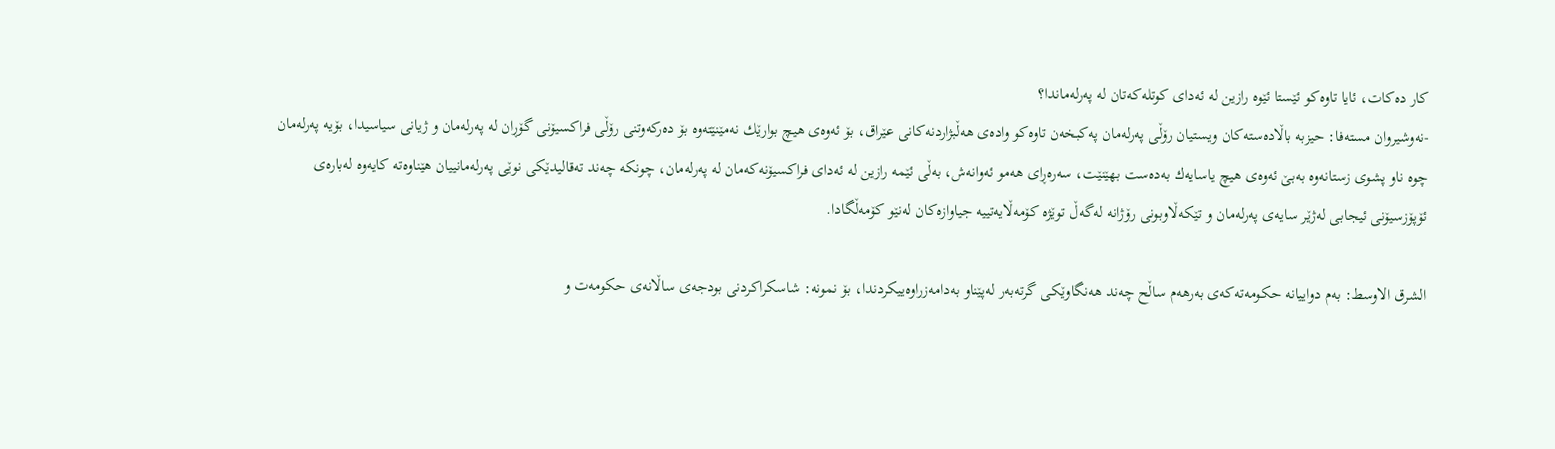كار ده‌كات، ئایا تاوه‌كو ئێستا ئێوه‌ رازین له‌ ئه‌دای‌ كوتله‌كه‌تان له‌ په‌رله‌ماندا؟
-نه‌وشیروان مسته‌فا: حیزبه‌ باڵاده‌سته‌كان ویستیان رۆڵی‌ په‌رله‌مان په‌كبخه‌ن تاوه‌كو واده‌ی‌ هه‌ڵبژاردنه‌كانی‌ عێراق، بۆ ئه‌وه‌ی‌ هیچ بوارێك نه‌مێنێته‌وه‌ بۆ ده‌ركه‌وتنی‌ رۆڵی‌ فراكسیۆنی‌ گۆڕان له‌ په‌رله‌مان و ژیانی‌ سیاسیدا، بۆیه‌ په‌رله‌مان چوه‌ ناو پشوی‌ زستانه‌وه‌ به‌بێ ئه‌وه‌ی‌ هیچ یاسایه‌ك به‌ده‌ست بهێنێت، سه‌ره‌ڕای‌ هه‌مو ئه‌وانه‌ش، به‌ڵی‌ ئێمه‌ رازین له‌ ئه‌دای‌ فراكسیۆنه‌كه‌مان له‌ په‌رله‌مان، چونكه‌ چه‌ند ته‌قالیدێكی‌ نوێی‌ په‌رله‌مانییان هێناوه‌ته‌ كایه‌وه‌ له‌باره‌ی‌ ئۆپۆزسیۆنی‌ ئیجابی‌ له‌ژێر سایه‌ی‌ په‌رله‌مان و تێكه‌ڵاوبونی‌ رۆژانه‌ له‌گه‌ڵ توێژه‌ كۆمه‌ڵایه‌تییه‌ جیاوازه‌كان له‌نێو كۆمه‌ڵگادا.

الشرق الاوسط: به‌م دواییانه‌ حكومه‌ته‌كه‌ی‌ به‌رهه‌م ساڵح چه‌ند هه‌نگاوێكی‌ گرته‌به‌ر له‌پێناو به‌دامه‌زراوه‌ییكردندا، بۆ نمونه‌: شاسكراكردنی بودجه‌ی‌ ساڵانه‌ی‌ حكومه‌ت و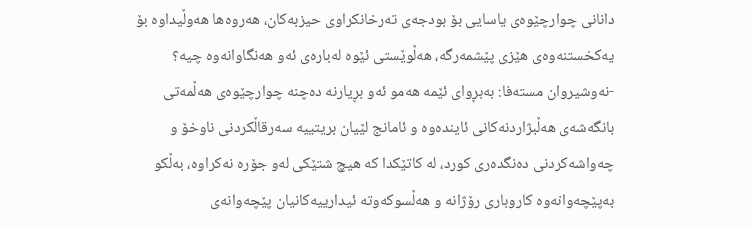دانانی‌ چوارچێوه‌ی‌ یاسایی بۆ بودجه‌ی‌ ته‌رخانكراوی‌ حیزبه‌كان، هه‌روه‌ها هه‌وڵیداوه‌ بۆ یه‌كخستنه‌وه‌ی هێزی‌ پێشمه‌رگه‌، هه‌ڵوێستی‌ ئێوه‌ له‌باره‌ی‌ ئه‌و هه‌نگاوانه‌وه‌ چیه‌؟
-نه‌وشیروان مسته‌فا: به‌بڕوای‌ ئێمه‌ هه‌مو ئه‌و بڕیارنه‌ ده‌چنه‌ چوارچێوه‌ی‌ هه‌ڵمه‌تی‌ بانگه‌شه‌ی‌ هه‌ڵبژاردنه‌كانی ئاینده‌وه‌ و ئامانج لێیان بریتییه‌ سه‌رقاڵكردنی ناوخۆ و چه‌واشه‌كردنی ده‌نگده‌ری‌ كورد، له‌ كاتێكدا كه‌ هیچ شتێكی‌ له‌و جۆره‌ نه‌كراوه‌، به‌ڵكو به‌پێچه‌وانه‌وه‌ كاروباری‌ رۆژانه‌ و هه‌ڵسوكه‌وته‌ ئیدارییه‌كانیان پێچه‌وانه‌ی‌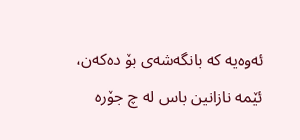ئه‌وه‌یه‌ كه‌ بانگه‌شه‌ی‌ بۆ ده‌كه‌ن، ئێمه‌ نازانین باس له‌ چ جۆره‌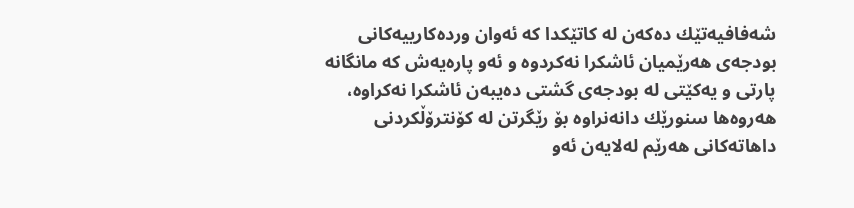شه‌فافیه‌تێك ده‌كه‌ن له‌ كاتێكدا كه‌ ئه‌وان ورده‌كارییه‌كانی‌ بودجه‌ی‌ هه‌رێمیان ئاشكرا نه‌كردوه‌ و ئه‌و پاره‌یه‌ش كه‌ مانگانه‌ پارتی‌ و یه‌كێتی‌ له‌ بودجه‌ی‌ گشتی‌ ده‌یبه‌ن ئاشكرا نه‌كراوه‌، هه‌روه‌ها سنورێك دانه‌نراوه‌ بۆ رێگرتن له‌ كۆنترۆڵكردنی‌ داهاته‌كانی‌ هه‌رێم له‌لایه‌ن ئه‌و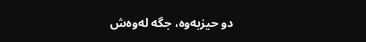دو حیزبه‌وه‌، جگه‌ له‌وه‌ش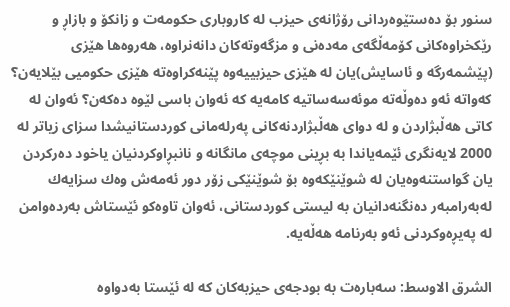سنور بۆ ده‌ستێوه‌ردانی‌ رۆژانه‌ی‌ حیزب له‌ كاروباری‌ حكومه‌ت و زانكۆ و بازاڕ و رێكخراوه‌كانی‌ كۆمه‌ڵگه‌ی‌ مه‌ده‌نی‌ و مزگه‌وته‌كان دانه‌نراوه‌، هه‌روه‌ها هێزی‌ (پێشمه‌رگه‌ و ئاسایش)یان له‌ هێزی‌ حیزبییه‌وه‌ پێنه‌كراوه‌ته‌ هێزی‌ حكومیی‌ بێلایه‌ن؟ كه‌واته‌ ئه‌و ده‌وڵه‌ته‌ موئه‌سه‌ساتیه‌ كامه‌یه‌ كه‌ ئه‌وان باسی‌ لێوه‌ ده‌كه‌ن؟ ئه‌وان له‌ كاتی‌ هه‌ڵبژاردن و له‌ دوای‌ هه‌ڵبژاردنه‌كانی‌ په‌رله‌مانی‌ كوردستانیشدا سزای‌ زیاتر له‌ 2000 لایه‌نگری‌ ئێمه‌یاندا به‌ بڕینی‌ موچه‌ی‌ مانگانه‌ و نانبڕاوكردنیان یاخود ده‌ركردن یان گواستنه‌وه‌یان له‌ شوێنێكه‌وه‌ بۆ شوێنێكی‌ زۆر دور ئه‌مه‌ش وه‌ك سزایه‌ك له‌به‌رامبه‌ر ده‌نگنه‌دانیان به‌ لیستی‌ كوردستانی‌، ئه‌وان تاوه‌كو ئێستاش به‌رده‌وامن له‌ په‌یڕه‌وكردنی‌ ئه‌و به‌رنامه‌ هه‌ڵه‌یه‌.

الشرق الاوسط: سه‌باره‌ت به‌ بودجه‌ی‌ حیزبه‌كان كه‌ له‌ ئێستا به‌دواوه‌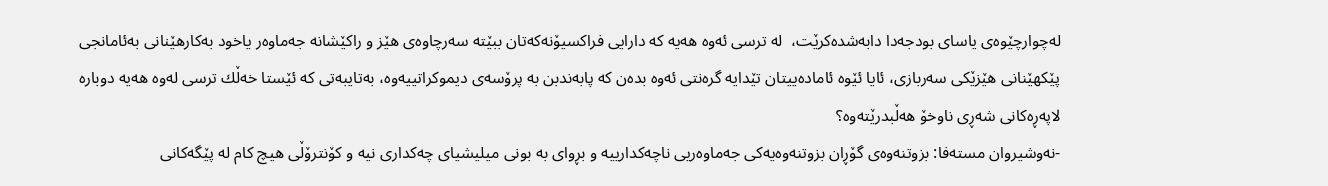له‌چوارچێوه‌ی‌ یاسای‌ بودجه‌دا دابه‌شده‌كرێت،  له‌ ترسی ئه‌وه‌ هه‌یه‌ كه‌ دارایی فراكسیۆنه‌كه‌تان ببێته‌ سه‌رچاوه‌ی هێز و راكێشانه‌ جه‌ماوه‌ر یاخود به‌كارهێنانی‌ به‌ئامانجی‌ پێكهێنانی‌ هێزێكی‌ سه‌ربازی‌، ئایا ئێوه‌ ئاماده‌ییتان تێدایه‌ گره‌نتی‌ ئه‌وه‌ بده‌ن كه‌ پابه‌ندبن به‌ پرۆسه‌ی‌ دیموكراتییه‌وه‌، به‌تایبه‌تی‌ كه‌ ئێستا خه‌ڵك ترسی‌ له‌وه‌ هه‌یه‌ دوباره‌ لاپه‌ڕه‌كانی‌ شه‌ڕی‌ ناوخۆ هه‌ڵبدرێته‌وه‌؟
-نه‌وشیروان مسته‌فا: بزوتنه‌وه‌ی‌ گۆڕان بزوتنه‌وه‌یه‌كی‌ جه‌ماوه‌ریی‌ ناچه‌كدارییه‌ و بڕوای‌ به‌ بونی‌ میلیشیای‌ چه‌كداری‌ نیه‌ و كۆنترۆڵی‌ هیچ كام له‌ پێگه‌كانی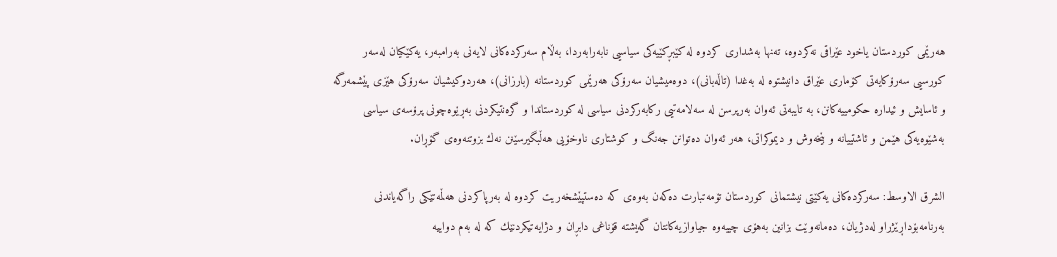هه‌رێمی‌ كوردستان یاخود عێراقی‌ نه‌كردوه‌، ته‌نها به‌شداری‌ كردوه‌ له‌ كێبڕكێیه‌كی‌ سیاسیی‌ نابه‌رابه‌ردا، به‌ڵام سه‌ركرده‌كانی‌ لایه‌نی‌ به‌رامبه‌ر، یه‌كێكیان له‌سه‌ر كورسیی‌ سه‌رۆكایه‌تی‌ كۆماری‌ عێراق دانیشتوه‌ له‌ به‌غدا (تاڵه‌بانی‌)، دوه‌میشیان سه‌رۆكی‌ هه‌رێمی‌ كوردستانه‌ (بارزانی‌)، هه‌ردوكیشیان سه‌رۆكی‌ هێزی‌ پێشمه‌رگه‌ و ئاسایش و ئیداره‌ حكومییه‌كانن، به‌ تایبه‌تی‌ ئه‌وان به‌رپرسن له‌ سه‌لامه‌تیی‌ ركابه‌ركردنی سیاسی له‌ كوردستاندا و گره‌نتیكردنی به‌ڕێوه‌چونی‌ پرۆسه‌ی‌ سیاسی‌ به‌شێوه‌یه‌كی هێمن و ئاشتییانه‌ و بێخه‌وش و دیموكراتی‌، هه‌ر ئه‌وان ده‌توانن جه‌نگ و كوشتاری‌ ناوخۆیی‌ هه‌ڵبگیرسێنن نه‌ك بزوتنه‌وه‌ی‌ گۆڕان.

الشرق الاوسط: سه‌ركرده‌كانی‌ یه‌كێتی‌ نیشتمانی‌ كوردستان تۆمه‌تبارت ده‌كه‌ن به‌وه‌ی‌ كه‌ ده‌ستپێشخه‌ریت كردوه‌ له‌ به‌رپاكردنی‌ هه‌ڵمه‌تێكی‌ راگه‌یاندنی‌ به‌رنامه‌بۆداڕێژراو له‌دژیان، ده‌مانه‌وێت بزانین به‌هۆی چییه‌وه‌ جیاوازیه‌كانتان گه‌یشته‌ قۆناغی دابڕان و دژایه‌تیكردنێك كه‌ له‌ به‌م دواییه‌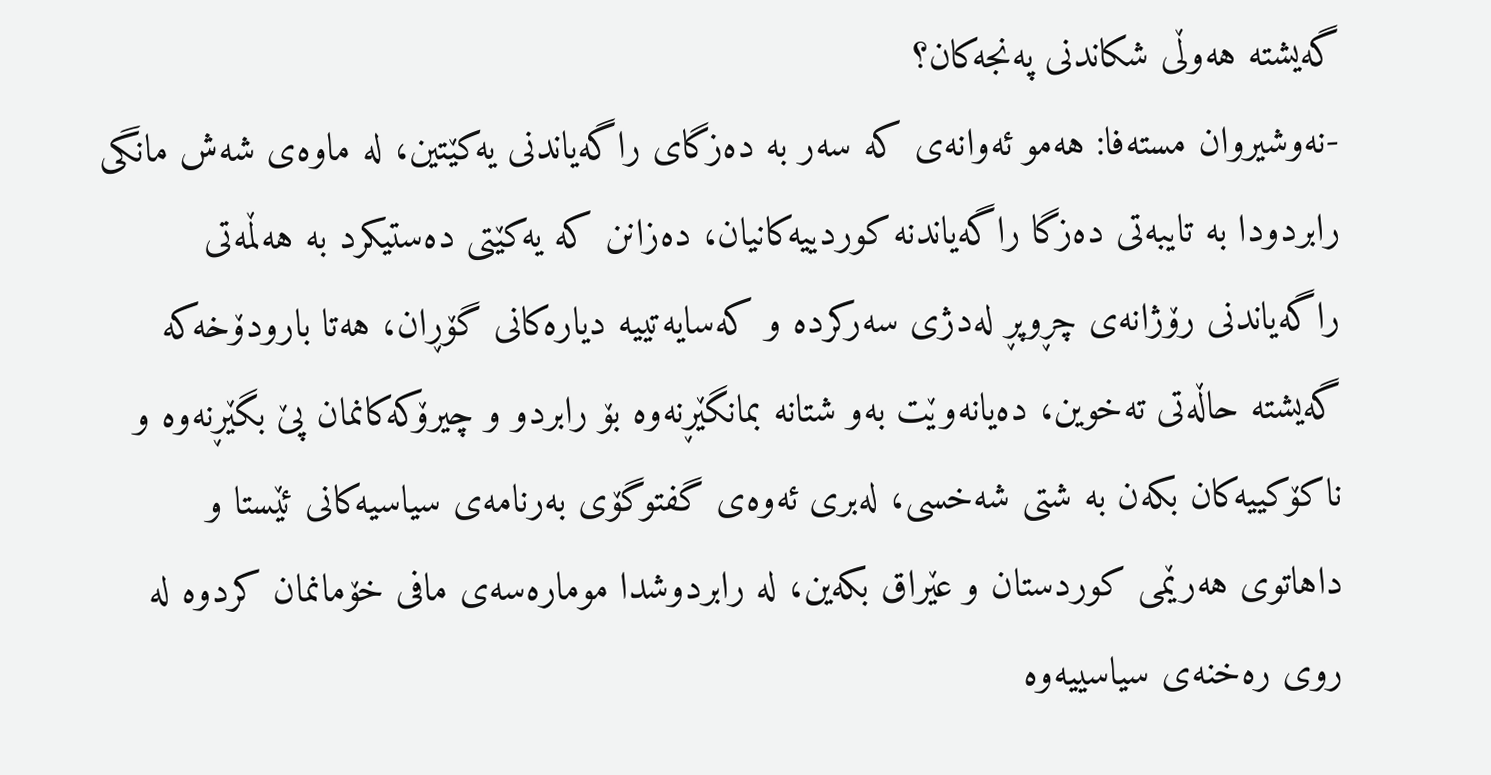گه‌یشته‌ هه‌وڵی‌ شكاندنی‌ په‌نجه‌كان؟
-نه‌وشیروان مسته‌فا: هه‌مو ئه‌وانه‌ی‌ كه‌ سه‌ر به‌ ده‌زگای‌ راگه‌یاندنی‌ یه‌كێتین، له‌ ماوه‌ی‌ شه‌ش مانگی‌ رابردودا به‌ تایبه‌تی‌ ده‌زگا راگه‌یاندنه‌ كوردییه‌كانیان، ده‌زانن كه‌ یه‌كێتی‌ ده‌ستیكرد به‌ هه‌ڵمه‌تی‌ راگه‌یاندنی‌ رۆژانه‌ی چڕوپڕ له‌دژی‌ سه‌ركرده‌ و كه‌سایه‌تییه‌ دیاره‌كانی‌ گۆڕان، هه‌تا بارودۆخه‌كه‌ گه‌یشته‌ حاڵه‌تی‌ ته‌خوین، ده‌یانه‌وێت به‌و شتانه‌ بمانگێڕنه‌وه‌ بۆ رابردو و چیرۆكه‌كانمان پێ بگێڕنه‌وه‌ و ناكۆكییه‌كان بكه‌ن به‌ شتی‌ شه‌خسی‌، له‌بری‌ ئه‌وه‌ی‌ گفتوگۆی‌ به‌رنامه‌ی‌ سیاسیه‌كانی ئێستا و داهاتوی‌ هه‌رێمی‌ كوردستان و عێراق بكه‌ین، له‌ رابردوشدا موماره‌سه‌ی‌ مافی‌ خۆمانمان كردوه‌ له‌ روی‌ ره‌خنه‌ی‌ سیاسییه‌وه‌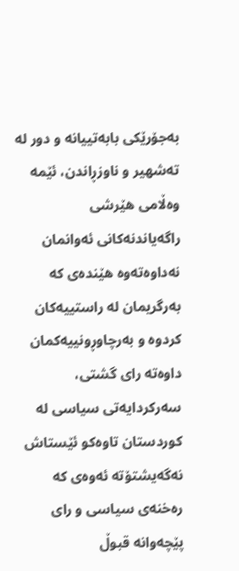به‌جۆرێكی‌ بابه‌تییانه‌ و دور له‌ ته‌شهیر و ناوزڕاندن، ئێمه‌ وه‌ڵامی‌ هێرشی‌ راگه‌یاندنه‌كانی‌ ئه‌وانمان نه‌داوه‌ته‌وه‌ هێنده‌ی‌ كه‌ به‌رگریمان له‌ راستییه‌كان كردوه‌ و به‌رچاوڕونییه‌كمان داوه‌ته‌ رای‌ گشتی‌، سه‌ركردایه‌تی‌ سیاسی‌ له‌ كوردستان تاوه‌كو ئێستاش نه‌گه‌یشتۆته‌ ئه‌وه‌ی‌ كه‌ ره‌خنه‌ی‌ سیاسی‌ و رای‌ پێچه‌وانه‌ قبوڵ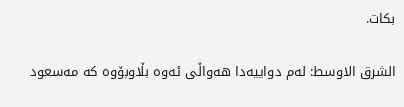بكات.

الشرق الاوسط: له‌م دواییه‌دا هه‌واڵی‌ ئه‌وه‌ بڵاوبۆوه‌ كه‌ مه‌سعود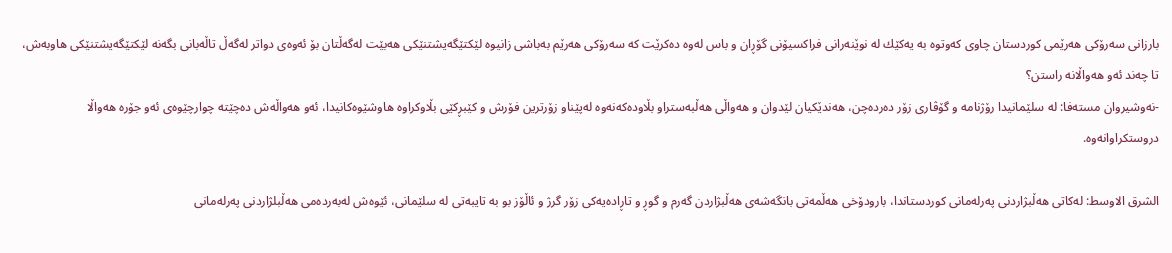بارزانی‌ سه‌رۆكی‌ هه‌رێمی‌ كوردستان چاوی‌ كه‌وتوه‌ به‌ یه‌كێك له‌ نوێنه‌رانی‌ فراكسیۆنی‌ گۆڕان و باس له‌وه‌ ده‌كرێت كه‌ سه‌رۆكی‌ هه‌رێم به‌باشی‌ زانیوه‌ لێكتێگه‌یشتنێكی هه‌بێت له‌گه‌ڵتان بۆ ئه‌وه‌ی دواتر له‌گه‌ڵ تاڵه‌بانی‌ بگه‌نه‌ لێکتێگه‌یشتنێکی هاوبه‌ش، تا چه‌ند ئه‌و هه‌واڵانه‌ راستن؟
-نه‌وشیروان مسته‌فا: له‌ سلێمانیدا رۆژنامه‌ و گۆڤاری زۆر ده‌رده‌چن، هه‌ندێكیان لێدوان و هه‌واڵی‌ هه‌ڵبه‌ستراو بڵاوده‌كه‌نه‌وه‌ له‌پێناو زۆرترین فۆرش و كێبڕكێی‌ بڵاوكراوه‌ هاوشێوه‌كانیدا، ئه‌و هه‌واڵه‌ش ده‌چێته‌ چوارچێوه‌ی‌ ئه‌و جۆره‌ هه‌واڵا دروستكراوانه‌وه‌.

الشرق الاوسط: له‌كاتی‌ هه‌ڵبژاردنی‌ په‌رله‌مانی‌ كوردستاندا، بارودۆخی‌ هه‌ڵمه‌تی‌ بانگه‌شه‌ی‌ هه‌ڵبژاردن گه‌رم و گوڕ و تاڕاده‌یه‌كی‌ زۆر گرژ و ئاڵۆز بو به‌ تایبه‌تی‌ له‌ سلێمانی‌، ئێوه‌ش له‌به‌رده‌می هه‌ڵبلژاردنی‌ په‌رله‌مانی‌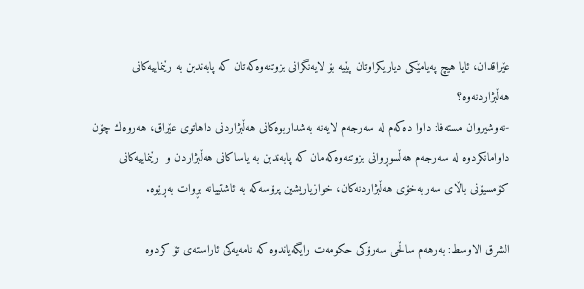عێراقدان، ئایا هیچ په‌یامێكی‌ دیاریكراوتان پێیه‌ بۆ لایه‌نگرانی‌ بزوتنه‌وه‌كه‌تان كه‌ پابه‌ندبن به‌ رێنماییه‌كانی‌ هه‌ڵبژاردنه‌وه‌؟
-نه‌وشیروان مسته‌فا: داوا ده‌كه‌م له‌ سه‌رجه‌م لایه‌نه‌ به‌شداربوه‌كانی‌ هه‌ڵبژاردنی‌ داهاتوی‌ عێراق، هه‌روه‌ك چۆن داوامانكردوه‌ له‌ سه‌رجه‌م هه‌ڵسوڕوانی‌ بزوتنه‌وه‌كه‌مان كه‌ پابه‌ندبن به‌ یاساكانی هه‌ڵبژاردن و  رێنماییه‌كانی‌ كۆمسیۆنی‌ باڵای‌ سه‌ربه‌خۆی‌ هه‌ڵبژاردنه‌كان، خوازیاریشین پرۆسه‌كه‌ به‌ ئاشتییانه‌ بڕوات به‌ڕێوه‌.

الشرق الاوسط: به‌رهه‌م ساڵحی‌ سه‌رۆكی‌ حكومه‌ت رایگه‌یاندوه‌ كه‌ نامه‌یه‌كی‌ ئاراسته‌ی‌ تۆ كردوه‌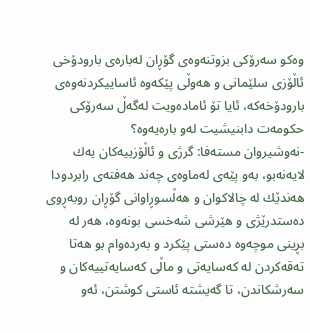وه‌كو سه‌رۆكی‌ بزوتنه‌وه‌ی‌ گۆڕان له‌باره‌ی‌ بارودۆخی‌ ئاڵۆزی‌ سلێمانی‌ و هه‌وڵی‌ پێكه‌وه‌ ئاساییكردنه‌وه‌ی‌ بارودۆخه‌كه‌، ئایا تۆ ئاماده‌ویت له‌گه‌ڵ سه‌رۆكی‌ حكومه‌ت دابنیشیت له‌و باره‌یه‌وه‌؟
-نه‌وشیروان مسته‌فا: گرژی‌ و ئاڵۆزییه‌كان یه‌ك لایه‌نه‌بو، به‌و پێه‌ی له‌ماوه‌ی‌ چه‌ند هه‌فته‌ی‌ رابردودا هه‌ندێك له‌ چالاكوان و هه‌ڵسوڕاوانی‌ گۆڕان روبه‌ڕوی‌ ده‌ستدرێژی‌ و هێرشی‌ شه‌خسی‌ بونه‌وه‌، هه‌ر له‌ بڕینی‌ موچه‌وه‌ ده‌ستی‌ پێكرد و به‌رده‌وام بو هه‌تا ته‌قه‌كردن له‌ كه‌سایه‌تی و ماڵی‌ كه‌سایه‌تییه‌كان و سه‌رشكاندن، تا گه‌یشته‌ ئاستی‌ كوشتن، ئه‌و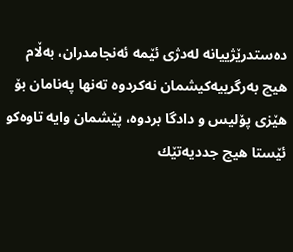ده‌ستدرێژییانه‌ له‌دژی‌ ئێمه‌ ئه‌نجامدران، به‌ڵام هیچ به‌رگرییه‌كیشمان نه‌كردوه‌ ته‌نها په‌نامان بۆ هێزی‌ پۆلیس و دادگا بردوه‌، پێشمان وایه‌ تاوه‌كو ئێستا هیچ جددیه‌تێك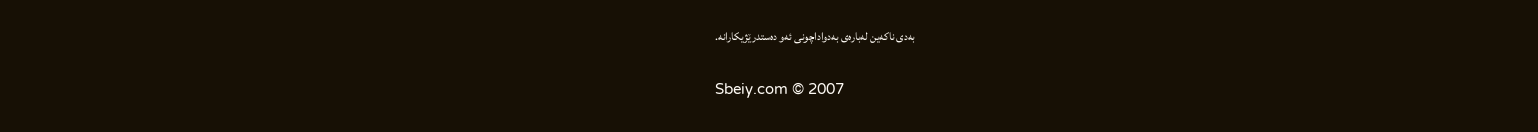به‌دی‌ ناكه‌ین له‌باره‌ی‌ به‌دواداچونی‌ ئه‌و ده‌ستدرێژیكارانه‌.

Sbeiy.com © 2007